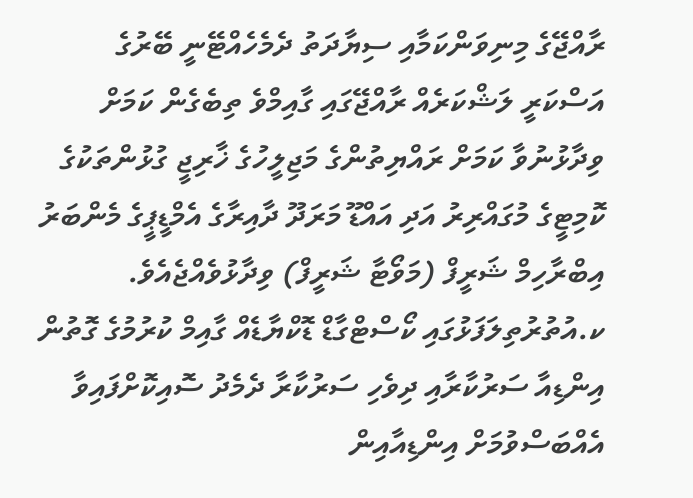ރާއްޖޭގެ މިނިވަންކަމާއި ސިޔާދަތު ދެމެހެއްޓޭނީ ބޭރުގެ އަސްކަރީ ލަޝްކަރެއް ރާއްޖޭގައި ގާއިމްވެ ތިބެގެން ކަމަށް ވިދާޅުނުވާ ކަމަށް ރައްޔިތުންގެ މަޖިލީހުގެ ޚާރިޖީ ގުޅުންތަކުގެ ކޮމިޓީގެ މުގައްރިރު އަދި އައްޑޫ މަރަދޫ ދާއިރާގެ އެމްޑީޕީގެ މެންބަރު އިބްރާހިމް ޝަރީފް (މަވޯޓާ ޝަރީފް) ވިދާޅުވެއްޖެއެވެ.
ކ.އުތުރުތިލަފަޅުގައި ކޯސްޓްގާޑް ޑޮކްޔާޑެއް ގާއިމް ކުރުމުގެ ގޮތުން އިންޑިއާ ސަރުކާރާއި ދިވެހި ސަރުކާރާ ދެމެދު ސޮއިކޮށްފައިވާ އެއްބަސްވުމަށް އިންޑިއާއިން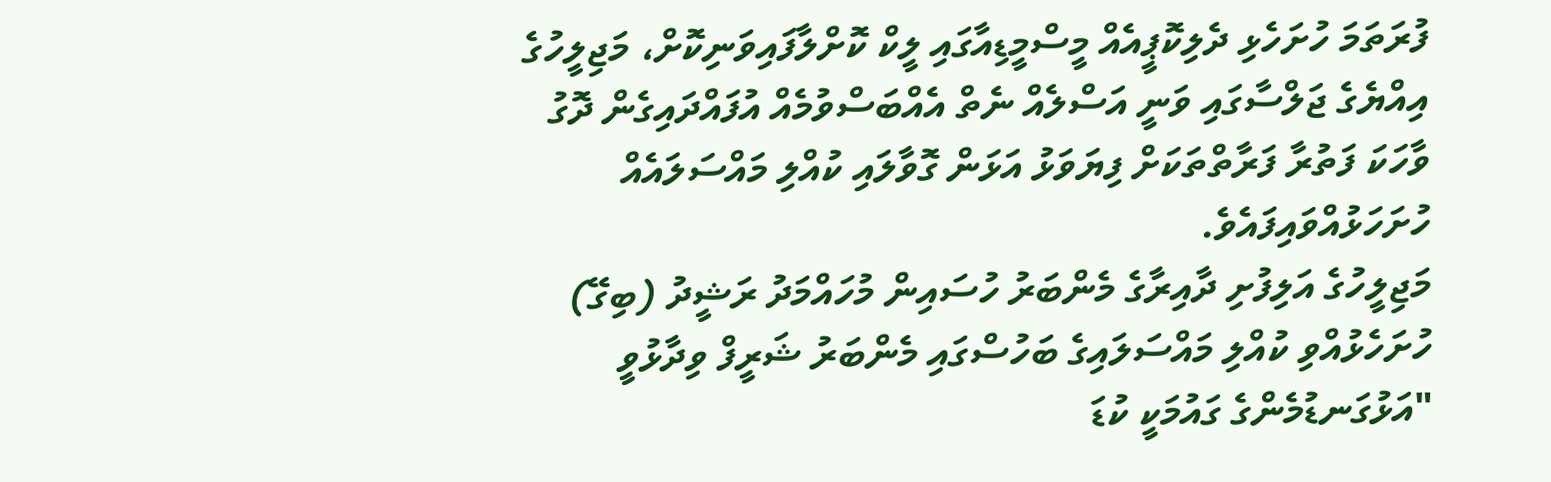ފުރަތަމަ ހުށަހެޅި ދެލިކޮޕީއެއް މީސްމީޑިއާގައި ލީކް ކޮށްލާފައިވަނިކޮށް، މަޖިލީހުގެ އިއްޔެގެ ޖަލްސާގައި ވަނީ އަސްލެއް ނެތް އެއްބަސްވުމެއް އުފައްދައިގެން ދޮގު ވާހަކަ ފަތުރާ ފަރާތްތަކަށް ފިޔަވަޅު އަޅަން ގޮވާލައި ކުއްލި މައްސަލައެއް ހުށަހަޅުއްވައިފައެވެ.
މަޖިލީހުގެ އަލިފުށި ދާއިރާގެ މެންބަރު ހުސައިން މުހައްމަދު ރަޝީދު (ބިގޭ) ހުށަހެޅުއްވި ކުއްލި މައްސަލައިގެ ބަހުސްގައި މެންބަރު ޝަރީފް ވިދާޅުވީ "އަޅުގަނޑުމެންގެ ގައުމަކީ ކުޑަ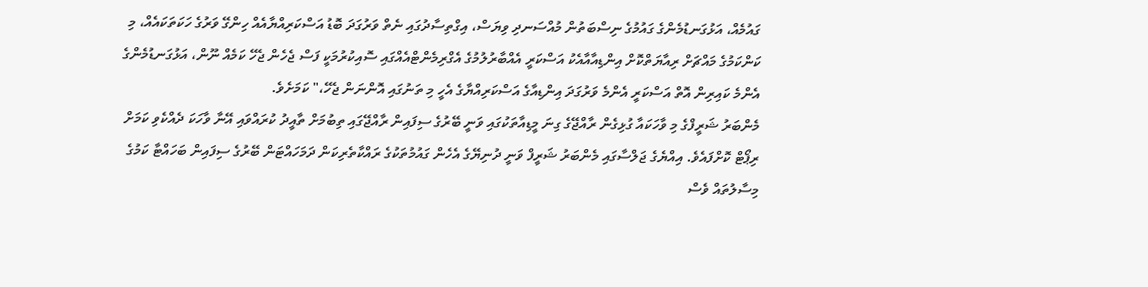ގައުމެއް، އަޅުގަނޑުމެންގެ ގައުމުގެ ނިސްބަތުން މުއްސަނދި ވިޔަސް، އިގްތިސާދުގައި ނެތް ވަރުގަދަ ބޮޑު އަސްކަރިއްޔާއެއް ހިންގޭ ވަރުގެ ހަކަތަކައެއް، މި ކަންކަމުގެ މައްޗަށް ރިއާޔަތްކޮށް އިންޑިއާއާއެކު އަސްކަރީ އެއްބާރުލުމުގެ އެގްރިމެންޓްއެއްގައި ސޮއިކުރުމަކީ ފަސް ޖެހެން ޖެހޭ ކަމެއް ނޫން، އަޅުގަނޑުމެންގެ އެންމެ ކައިރިން އޮތް އަސްކަރީ އެންމެ ވަރުގަދަ އިންޑިއާގެ އަސްކަރިއްޔާގެ އެހީ މި ތަނުގައި އޮންނަން ޖެހޭ،" ކަމަށެވެ.
މެންބަރު ޝަރީފްގެ މި ވާހަކައާ ގުޅިގެން ރާއްޖޭގެ ގިނަ މީޑިއާތަކުގައި ވަނީ ބޭރުގެ ސިފައިން ރާއްޖޭގައި ތިބުމަށް ތާއީދު ކުރައްވައި އޭނާ ވާހަކަ ދެއްކެވި ކަމަށް ރިޕޯޓް ކޮށްފައެވެ. އިއްޔެގެ ޖަލްސާގައި މެންބަރު ޝަރީފް ވަނީ ދުނިޔޭގެ އެހެން ގައުމުތަކުގެ ރައްކާތެރިކަން ދަމަހައްޓަން ބޭރުގެ ސިފައިން ބަހައްޓާ ކަމުގެ މިސާލުތައް ވެސް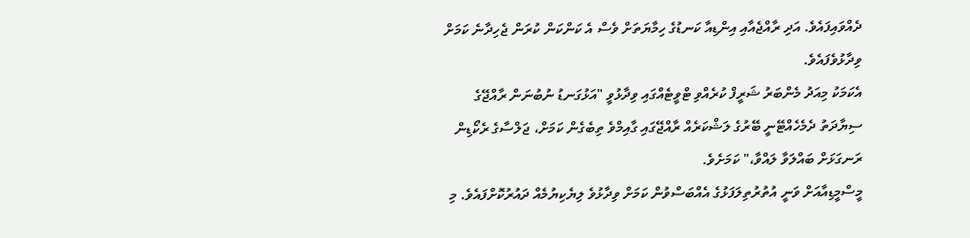ދެއްވައިފައެވެ. އަދި ރާއްޖެއާއި އިންޑިއާ ކަނޑުގެ ހިމާޔަތަށް ވެސް އެ ކަންކަން ކުރަން ޖެހިދާނެ ކަމަށް ވިދާޅުވެފައެވެ.
އެކަމަކު މިއަދު މެންބަރު ޝަރީފް ކުރެއްވި ޓްވީޓެއްގައި ވިދާޅުވީ "އަޅުގަނޑު ނުބުނަން ރާއްޖޭގެ ސިޔާދަތު ދެމެހެއްޓޭނީ ބޭރުގެ ލަޝްކަރެއް ރާއްޖޭގައި ގާއިމްވެ ތިބެގެން ކަމަށް، ޖަލްސާގެ ރެކޯޑިން ރަނގަޅަށް ބައްލަވާ ލައްވާ،" ކަމަށެވެ.
މީސްމީޑިއާއަށް ވަނީ އުތުރުތިލަފަޅުގެ އެއްބަސްވުން ކަމަށް ވިދާޅުވެ ލިޔެކިޔުމެއް ދައުރުކޮށްފައެވެ. މި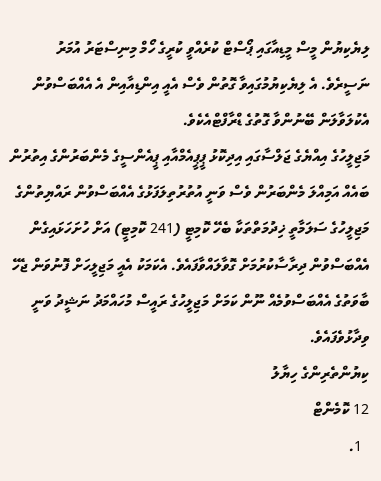ލިޔެކިޔުން މީސް މީޑިއާގައި ޕޯސްޓް ކުރެއްވީ ކުރީގެ ހޯމް މިނިސްޓަރު އުމަރު ނަސީރެވެ. އެ ލިޔެކިޔުމުގައިވާ ގޮތުން ވެސް އެއީ އިންޑިއާއިން އެ އެއްބަސްވުން އެކުލަވާލަން ބޭނުންވާ ގޮތުގެ ޑްރާފްޓްއެކެވެ.
މަޖިލީހުގެ އިއްޔެގެ ޖަލްސާގައި އިދިކޮޅު ޕީޕީއެމްއާއި ޕީއެންސީގެ މެންބަރުންގެ އިތުރުން ބައެއް އަމިއްލަ މެންބަރުން ވެސް ވަނީ އުތުރުތިލަފަޅުގެ އެއްބަސްވުން ރައްޔިތުންގެ މަޖިލީހުގެ ސަލަމާތީ ޚިދުމަތްތަކާ ބެހޭ ކޮމިޓީ (241 ކޮމިޓީ) އަށް ހުށަހަޅައިގެން އެއްބަސްވުން ދިރާސާކުރުމަށް ގޮވާލައްވާފައެވެ. އެކަމަކު އެއީ މަޖިލީހަށް ފޮނުވަން ޖެހޭ ބާވަތުގެ އެއްބަސްވުމެއް ނޫން ކަމަށް މަޖިލީހުގެ ރައީސް މުހައްމަދު ނަޝީދު ވަނީ ވިދާޅުވެފައެވެ.
ކިޔުންތެރިންގެ ހިޔާލު
12 ކޮމެންޓް
  1.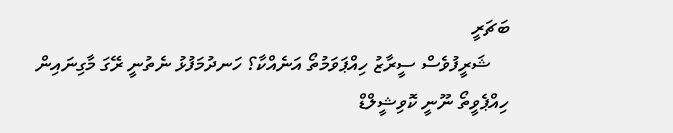ބަޗަރީ
    ޝަރީފުވެސް ސީރާޒު ހިއްޕަވަމުތޯ އަނެއްކާ؟ ހަނދުމަފުޅު ނެތުނީ ރޭގަ މާގިނައިން ހިއްޕެވީތޯ ނޫނީ ކޮވިޝީލްޑް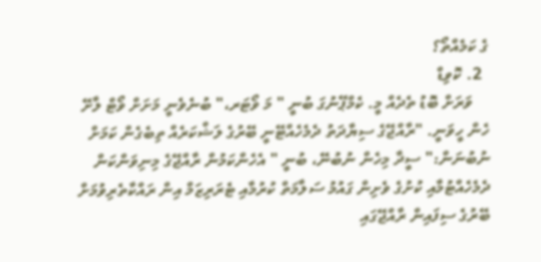ގެ ކަމެއްތޯ؟
  2. ކޮވިޑް
    ވަރަށް ބޮޑު ތެދެއް މީ. ކެމްޕޭނުގަ ބުނީ " މަ ވޯޓަރ،" ބުނެވެނީ މަށަށް ވޯޓް ލާށޭ ހެން ހީވަނީ. "ރާއްޖޭގެ ސިޔާދަތު ދެމެހެއްޓޭނީ ބޭރުގެ ލަޝްކަރެއް ތިބެގެން ކަމަށް ނުބުނަން:" ސީދާ މިހެން ނުބުނޭ، ބުނީ " އެހެންކަމުން ރާއްޖޭގެ މިނިވަންކަން ދެމެހެއްޓުމާއި ކުށުގެ ވެށިން ގައުމު ސަލާމަތް ކުރުމާއި ޓެރަރިޒަމް އިން ރައްކާތެރިވުމަށް ބޭރުގެ ސިފައިން ރާއްޖޭގައި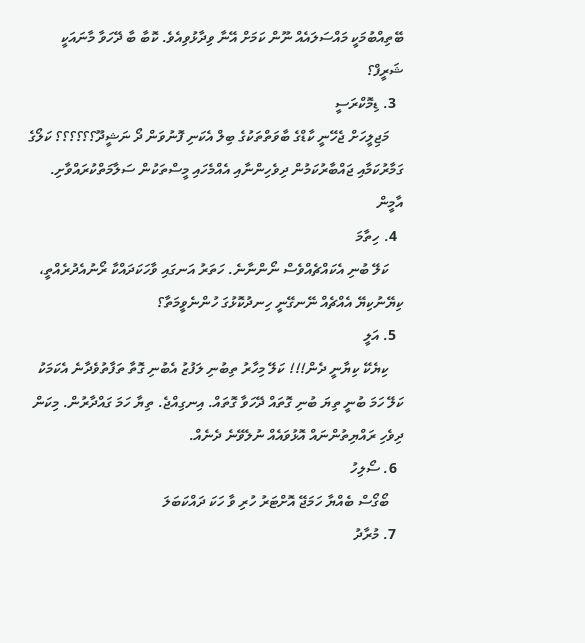ބޭތިއްބުމަކީ މައްސަލައެއް ނޫން ކަމަށް އޭނާ ވިދާޅުވިއެވެ. ކޮބާ ބާ ދޭހަވާ މާނައަކީ ޝަރީފް؟
  3. ޑިމޮކްރަސީ
    މަޖިލީހަށް ޖެހޭނީ ކާޑްގެ ބާވަތްތަކުގެ ބިލް އެކަނި ފޮނުވަން ދޯ ނަޝީދޫ؟؟؟؟؟؟ ކަލޯގެ ގަމާރުކަމާއި ޖައްބާރުކަމުން ދިވެހިންނާއި އެއްމެހައި މީސްތަކުން ސަލާމަތްކުރައްވާށި. އާމީން
  4. ހިތާމަ
    ކަލޭ ބުނި އެކައްޗެއްވެސް ނޯންނާނެ. ހަތަރު އަނގައި ވާހަކަދައްކާ ރޯނުއެދުރެއްތީ، ކިޔޭނުކިޔޭ އެއްޗެއް ނޭނގޭނީ ހިނދުކޮޅުގަ ހުންނެވީމަތާ؟
  5. އަލީ
    ކިޔެކޭ ކިޔާނީ ދެން!!! ކަލޭ މިހާރު ތިބުނި ލަފުޒު އެބުނި ގޮތާ ތަފާތުވެދާނެ އެކަމަކު ކަލޭ ހަމަ ބުނީ ތިޔަ ބުނި ގޮތައް ދޭހަވާ ގޮތައް. އިނގިއްޖެ. ތިޔާ ހަމަ ގައްދާރުން. މިކަން ދިވެހި ރައްޔިތުންނައް އޮޅުވައެއް ނުލެވޭނެ ދެނެއް.
  6. ސޯލިހު
    ބޯގޯސް ބެއްޔާ ހަމަޖޭ އޮށްޓަރު ހުރި ވާ ހަކަ ދައްކަބަލަ
  7. މުރާދު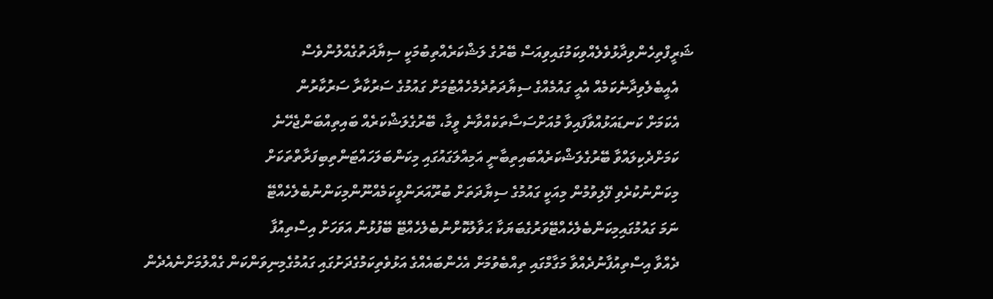ޝަރީފްތިހެންވިދާޅުވެލެއްވިކަމުގައިވިއަސް ބޭރުގެ ލަޝްކަރެއްތިބުމަކީ ސިޔާދަތުގެއްލުންވެސް
    އެއީބެލެވިދާނެކަމެއް އެއީ ގައުމެއްގެ ސިޔާދަތުދެމެހެއްޓުމަށް ގައުމުގެ ސަރުކާރާ ސަރުކާރުން
    އެކަމަށް ކަނޑައަޅުއްވާފައިވާ މުއަށްސަސާތަކެއްވާނެ ވީމާ، ބޭރުގެލަޝްކަރެއް ބައިތިއްބަންޖެހޭނެ
    ކަމަށްދެކިލައްވާ ބޭރުގެލަޝްކަރެއްބައިތިބާނީ އަމިއްލަގައުގައި މިކަންބަލަހައްޓަންތިބިފަރާތްތަކަށް
    މިކަންނުކުރެވި ފޭލިވުމުން މިއަކީ ގައުމުގެ ސިޔާދަތަށް ބުރޫއަރަންވީކަމެއްނޫންމިކަންނުބެލެހެއްޓޭ
    ނަމަ ގައުމުގައިމިކަންބެލެހެއްޓޭވަރުގެބަޔަކާ ޙަވާލުކޮށްނުބެލެހެއްޓޭ ބޭފުޅުން އަވަހަށް އިސްތިއުފާ
    ދެއްވާ އިސްތިއުފާނުދެއްވާ މަގާމްގައި ތިއްބެވުމަށް އެހެންބައެއްގެ އަޅުވެތިކަމުގެދަށުގައި ގައުމުގެމިނިވަންކަން ގެއްލުމަށްނެއެދެން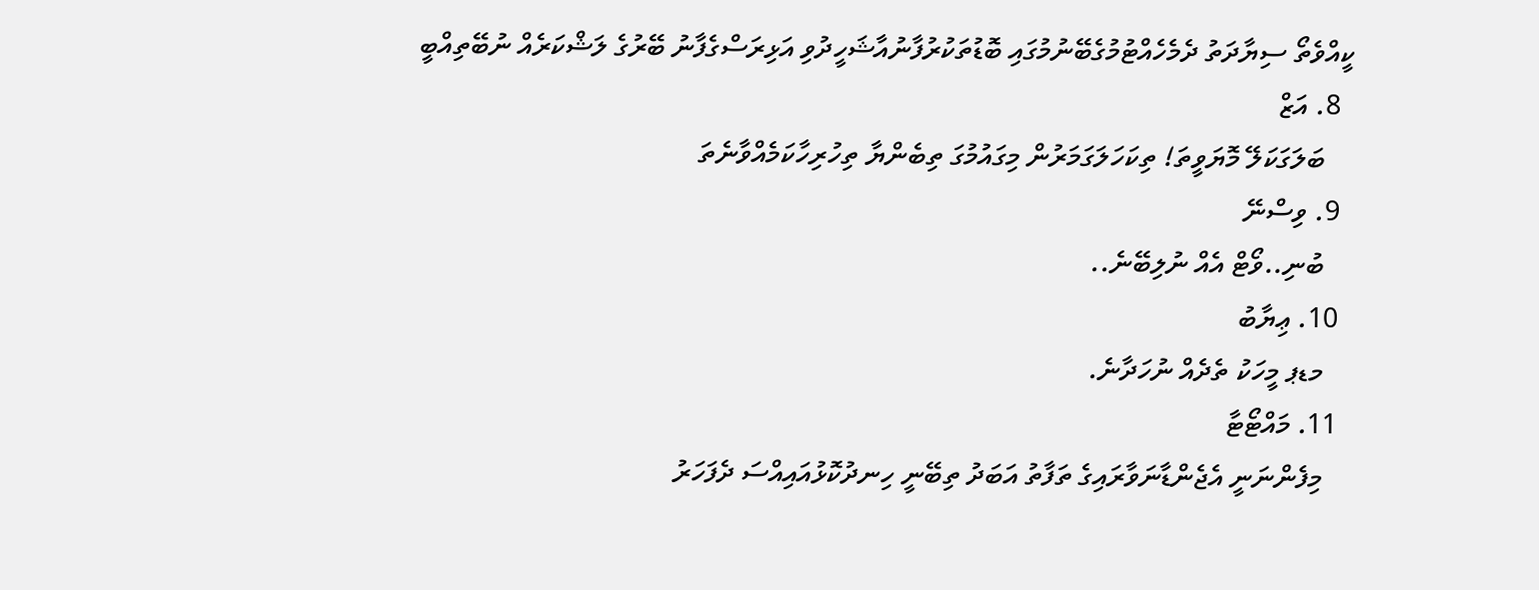ކީއްވެތޯ ސިޔާދަތު ދެމެހެއްޓުމުގެބޭނުމުގައި ބޮޑުތަކުރުފާނުއާޝަހީދުވި އަޅިރަސްގެފާނު ބޭރުގެ ލަޝްކަރެއް ނުބޭތިއްބީ
  8. އަޒް
    ބަލަގަކަލޭ މޮޔަވީތަ! ތިކަހަލަގަމަރުން މިގައުމުގަ ތިބެންޔާ ތިހުރިހާކަމެއްވާނެތަ
  9. ވިސްނޭ
    ބުނި..ވޯޓް އެއް ނުލިބޭނެ..
  10. ޢިޔާބު
    މޑޕ މީހަކު ތެދެއް ނުހަދާނެ.
  11. މައްޓޯޓާ
    މިފެންނަނީ އެޖެންޑާނަވާރައިގެ ތަފާތު އަބަދު ތިބޭނީ ހިނދުކޮޅުއައިއްސަ ދެފަހަރު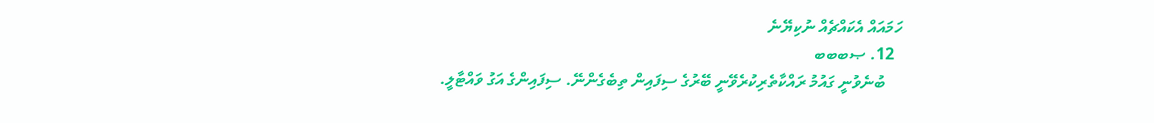ހަމައައް އެކައްޗެއް ނުކިޔޭނެ
  12. ޞބބބ
    ބުނެވުނީ ގައުމު ރައްކާތެރިކުރެވޭނީ ބޭރުގެ ސިފައިން ތިބެގެންނޭ. ސިފައިންގެ އަގު ވައްޓާލީ.